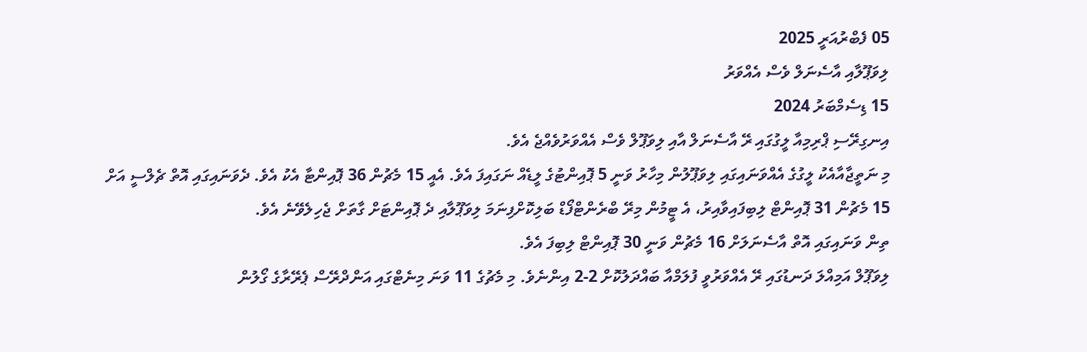05 ފެބްރުއަރީ 2025
ލިވަޕޫލާއި އާސެނަލް ވެސް އެއްވަރު
15 ޑިސެމްބަރު 2024
އިނގިރޭސި ޕްރިމިއާ ލީގުގައި ރޭ އާސެނަލް އާއި ލިވަޕޫލް ވެސް އެއްވަރުވެއްޖެ އެވެ.
މި ނަތީޖާއާއެކު ލީގުގެ އެއްވަނައިގައި ލިވަޕޫލުން މިހާރު ވަނީ 5 ޕޮއިންޓުގެ ލީޑެއް ނަގައިފަ އެވެ. އެއީ 15 މެޗުން 36 ޕޮއިންޓާ އެކު އެވެ. ދެވަނައިގައި އޮތް ޗެލްސީ އަށް 15 މެޗުން 31 ޕޮއިންޓް ލިބިފައިވާއިރު، އެ ޓީމުން މިރޭ ބްރެންޓްފޯޑް ބަލިކޮށްފިނަމަ ލިވަޕޫލާއި ދެ ޕޮއިންޓަށް ގާތަށް ޖެހިލެވޭނެ އެވެ.
ތިން ވަނައިގައި އޮތް އާސެނަލަށް 16 މެޗުން ވަނީ 30 ޕޮއިންޓް ލިބިފަ އެވެ.
ލިވަޕޫލް އަމިއްލަ ދަނޑުގައި ރޭ އެއްވަރުވީ ފުލަމްއާ ބައްދަލުކޮށް 2-2 އިންނެވެ. މި މެޗުގެ 11 ވަނަ މިނެޓްގައި އަންދްރޭސް ޕެރޭރާގެ ގޯލުން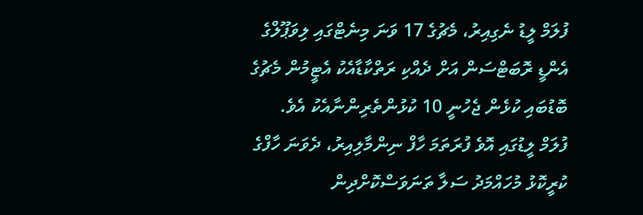ފުލަމް ލީޑު ނެގިއިރު، މެޗުގެ 17 ވަނަ މިނެޓްގައި ލިވަޕޫލްގެ އެންޑީ ރޮބަޓްސަން އަށް ދެއްކި ރަތްކާޑާއެކު އެޓީމުން މެޗުގެ ބޮޑުބައި ކުޅެން ޖެހުނީ 10 ކުޅުންތެރިންނާއެކު އެވެ.
ފުލަމް ލީޑުގައި އޮވެ ފުރަތަމަ ހާފް ނިންމާލިއިރު، ދެވަނަ ހާފްގެ ކުރީކޮޅު މުހައްމަދު ސަލާ ތަނަވަސްކޮށްދިން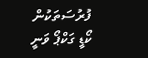ފުރުސަތަކުން ކޯޑީ ގަކްޕޯ ވަނީ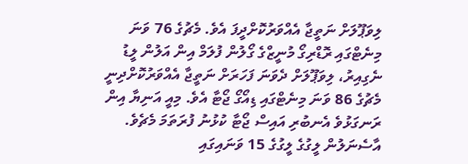ލިވަޕޫލަށް ނަތީޖާ އެއްވަރުކޮށްދީފަ އެވެ. މެޗުގެ 76 ވަނަ މިނެޓްގައި ރޮޑްރިގޯ މުނީޒްގެ ގޯލުން ފުލަމް އިން އަލުން ލީޑު ނެގިއިރު، ލިވަޕޫލަށް ދެވަނަ ފަހަރަށް ނަތީޖާ އެއްވަރުކޮށްދިނީ މެޗުގެ 86 ވަނަ މިނެޓްގައި ޑިއޯގޯ ޖޯޓާ އެވެ. މިއީ އަނިޔާ އިން ރަނގަޅުވެ އެނބުރި އައިސް ޖޯޓާ ކުޅުނު ފުރަތަމަ މެޗެވެ.
އާސެނަލުން ލީގުގެ ލީގުގެ 15 ވަނައިގައި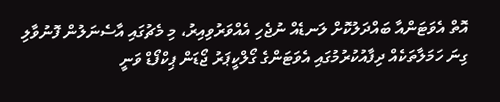އޮތް އެވަޓަންއާ ބައްދަލުކޮށް ލަނޑެއް ނުޖެހި އެއްވަރުވިއިރު، މި މެޗުގައި އާސެނަލުން ފޮނުވާލި ގިނަ ހަމަލާތަކެއް ދިފާއުކުރުމުގައި އެވަޓަންގެ ގޯލްކީޕަރު ޖޯޑަން ޕިކްފޯޑް ވަނީ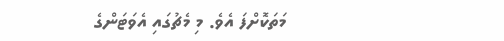މަތަކޮށްފަ އެވެ. މި މެޗުގައި އެވަޓަންގެ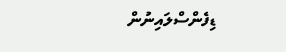ޑިފެންސްލައިނުން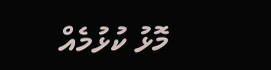މޮޅު ކުޅުމެއް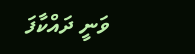ވަނީ ދައްކާފަ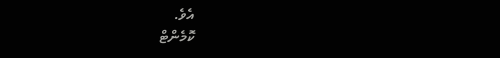އެވެ.
ކޮމެންޓް